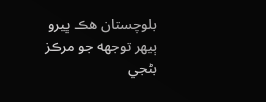بلوچستان هڪ ڀيرو ٻيهر توجهه جو مرڪز بڻجي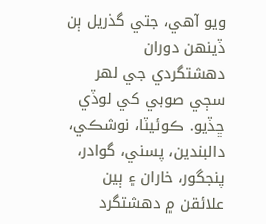ويو آهي، جتي گذريل ٻن ڏينهن دوران دهشتگردي جي لهر سڄي صوبي کي لوڏي ڇڏيو. ڪوئيٽا، نوشڪي، دالبندين، پسني، گوادر، پنجگور، خاران ۽ ٻين علائقن ۾ دهشتگرد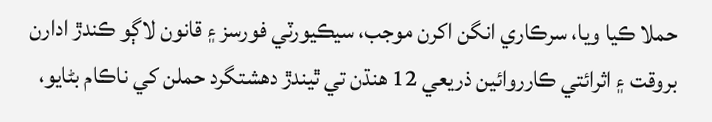حملا ڪيا ويا، سرڪاري انگن اکرن موجب، سيڪيورٽي فورسز ۽ قانون لاڳو ڪندڙ ادارن بروقت ۽ اثرائتي ڪارروائين ذريعي 12 هنڌن تي ٿيندڙ دهشتگرد حملن کي ناڪام بڻايو،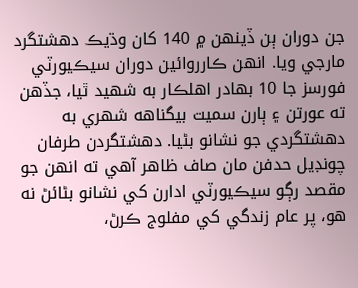جن دوران ٻن ڏينهن ۾ 140 کان وڌيڪ دهشتگرد مارجي ويا. انهن ڪارروائين دوران سيڪيورٽي فورسز جا 10 بهادر اهلڪار به شهيد ٿيا، جڏهن ته عورتن ۽ ٻارن سميت بيگناهه شهري به دهشتگردي جو نشانو بڻيا. دهشتگردن طرفان چونڊيل حدفن مان صاف ظاهر آهي ته انهن جو مقصد رڳو سيڪيورٽي ادارن کي نشانو بڻائڻ نه هو، پر عام زندگي کي مفلوج ڪرڻ،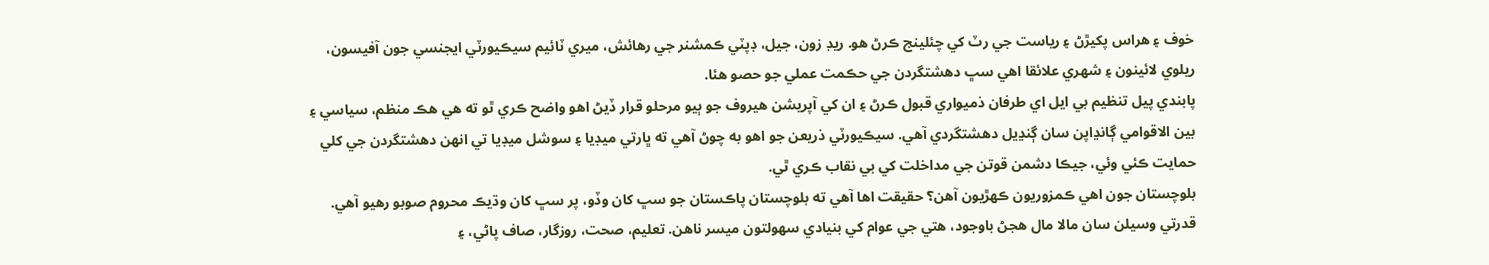خوف ۽ هراس پکيڙڻ ۽ رياست جي رٽ کي چئلينج ڪرڻ هو. ريڊ زون، جيل، ڊپٽي ڪمشنر جي رهائش، ميري ٽائيم سيڪيورٽي ايجنسي جون آفيسون، ريلوي لائينون ۽ شهري علائقا اهي سڀ دهشتگردن جي حڪمت عملي جو حصو هئا.
پابندي پيل تنظيم بي ايل اي طرفان ذميواري قبول ڪرڻ ۽ ان کي آپريشن هيروف جو ٻيو مرحلو قرار ڏيڻ اهو واضح ڪري ٿو ته هي هڪ منظم، سياسي ۽ بين الاقوامي ڳانڍاپن سان ڳنڍيل دهشتگردي آهي. سيڪيورٽي ذريعن جو اهو به چوڻ آهي ته ڀارتي ميڊيا ۽ سوشل ميڊيا تي انهن دهشتگردن جي کلي حمايت ڪئي وئي، جيڪا دشمن قوتن جي مداخلت کي بي نقاب ڪري ٿي.
بلوچستان جون اهي ڪمزوريون ڪهڙيون آهن؟ حقيقت اها آهي ته بلوچستان پاڪستان جو سڀ کان وڏو، پر سڀ کان وڌيڪ محروم صوبو رهيو آهي. قدرتي وسيلن سان مالا مال هجڻ باوجود، هتي جي عوام کي بنيادي سهولتون ميسر ناهن. تعليم، صحت، روزگار، صاف پاڻي، ۽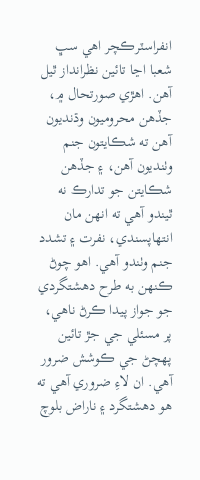انفراسٽرڪچر اهي سڀ شعبا اڃا تائين نظرانداز ٿيل آهن. اهڙي صورتحال ۾، جڏهن محروميون وڌنديون آهن ته شڪايتون جنم وٺنديون آهن، ۽ جڏهن شڪايتن جو تدارڪ نه ٿيندو آهي ته انهن مان انتهاپسندي، نفرت ۽ تشدد جنم وٺندو آهي. اهو چوڻ ڪنهن به طرح دهشتگردي جو جواز پيدا ڪرڻ ناهي، پر مسئلي جي جڙ تائين پهچڻ جي ڪوشش ضرور آهي. ان لاءِ ضروري آهي ته هو دهشتگرد ۽ ناراض بلوچ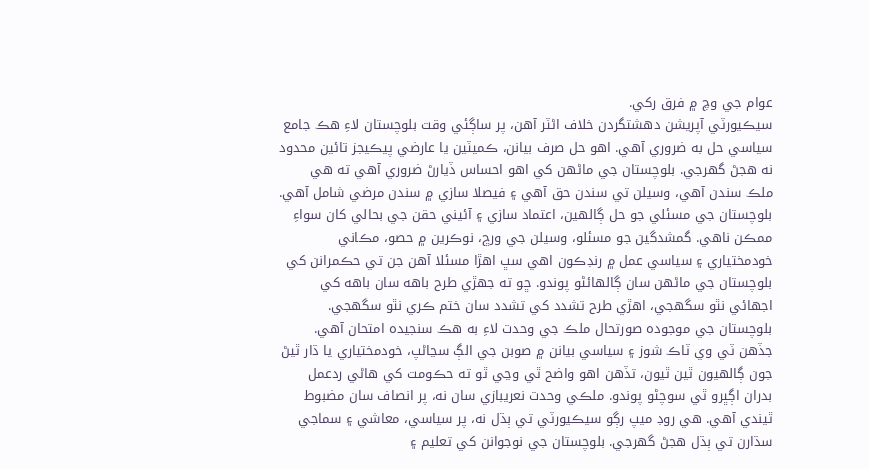عوام جي وچ ۾ فرق رکي.
سيڪيورٽي آپريشن دهشتگردن خلاف اڻٽر آهن، پر ساڳئي وقت بلوچستان لاءِ هڪ جامع سياسي حل به ضروري آهي. اهو حل صرف بيانن، ڪميٽين يا عارضي پيڪيجز تائين محدود نه هجڻ گهرجي. بلوچستان جي ماڻهن کي اهو احساس ڏيارڻ ضروري آهي ته هي ملڪ سندن آهي، وسيلن تي سندن حق آهي ۽ فيصلا سازي ۾ سندن مرضي شامل آهي. بلوچستان جي مسئلي جو حل ڳالهين، اعتماد سازي ۽ آئيني حقن جي بحالي کان سواءِ ممڪن ناهي. گمشدگين جو مسئلو، وسيلن جي ورڇ، نوڪرين ۾ حصو، مڪاني خودمختياري ۽ سياسي عمل ۾ رنڊڪون اهي سڀ اهڙا مسئلا آهن جن تي حڪمرانن کي بلوچستان جي ماڻهن سان ڳالهائڻو پوندو. ڇو ته جهڙي طرح باهه سان باهه کي اجهائي نٿو سگهجي، اهڙي طرح تشدد کي تشدد سان ختم ڪري نٿو سگهجي.
بلوچستان جي موجوده صورتحال ملڪ جي وحدت لاءِ به هڪ سنجيده امتحان آهي. جڏهن ٽي وي ٽاڪ شوز ۽ سياسي بيانن ۾ صوبن جي الڳ سڃاڻپ، خودمختياري يا ڌار ٿيڻ جون ڳالهيون ٿين ٿيون، تڏهن اهو واضح ٿي وڃي ٿو ته حڪومت کي هاڻي ردعمل بدران اڳڀرو ٿي سوچڻو پوندو. ملڪي وحدت نعريبازي سان نه، پر انصاف سان مضبوط ٿيندي آهي. هي روڊ ميپ رڳو سيڪيورٽي تي ٻڌل نه، پر سياسي، معاشي ۽ سماجي سڌارن تي ٻڌل هجڻ گهرجي. بلوچستان جي نوجوانن کي تعليم ۽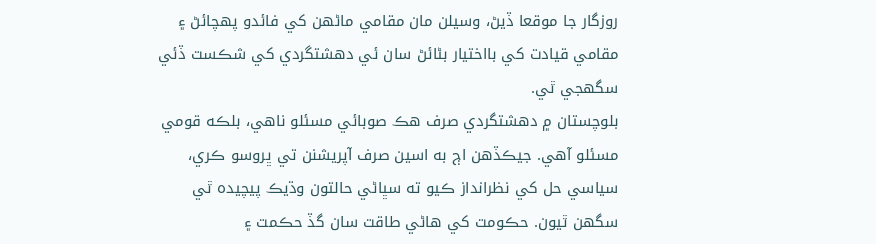روزگار جا موقعا ڏيڻ، وسيلن مان مقامي ماڻهن کي فائدو پهچائڻ ۽ مقامي قيادت کي بااختيار بڻائڻ سان ئي دهشتگردي کي شڪست ڏئي سگهجي ٿي.
بلوچستان ۾ دهشتگردي صرف هڪ صوبائي مسئلو ناهي، بلڪه قومي مسئلو آهي. جيڪڏهن اڄ به اسين صرف آپريشنن تي ڀروسو ڪري، سياسي حل کي نظرانداز ڪيو ته سڀاڻي حالتون وڌيڪ پيچيده ٿي سگهن ٿيون. حڪومت کي هاڻي طاقت سان گڏ حڪمت ۽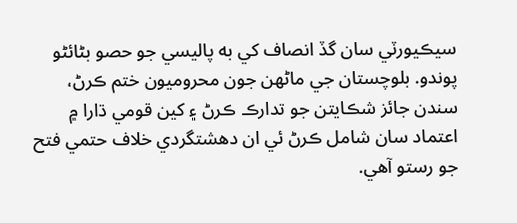سيڪيورٽي سان گڏ انصاف کي به پاليسي جو حصو بڻائڻو پوندو. بلوچستان جي ماڻهن جون محروميون ختم ڪرڻ، سندن جائز شڪايتن جو تدارڪ ڪرڻ ۽ کين قومي ڌارا ۾ اعتماد سان شامل ڪرڻ ئي ان دهشتگردي خلاف حتمي فتح جو رستو آهي.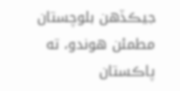جيڪڏهن بلوچستان مطمئن هوندو، ته پاڪستان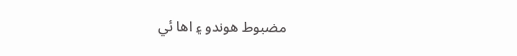مضبوط هوندو ۽ اها ئي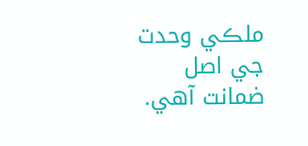ملڪي وحدت جي اصل ضمانت آهي.